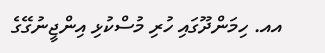އއ. ހިމަންދޫގައި ހުރި މުސްކުޅި އިންޖީނުގޭގެ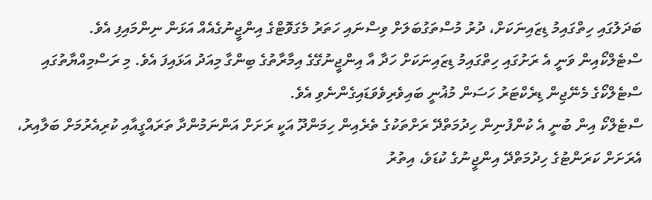ބަދަލުގައި ހިތްގައިމު ޑިޒައިނަކަށް، ދުރު މުސްތަގުބަލަށް ވިސްނައި ހަތަރު މެގަވޮޓްގެ އިންޖީނުގެއެއް އަޅަން ނިންމައިފި އެވެ.
ސްޓެލްކޯއިން ވަނީ އެ ރަށުގައި ހިތްގައިމު ޑިޒައިނަކަށް ހަދާ އާ އިންޖީނުގޭގެ އިމާރާތުގެ ބިންގާ މިއަދު އަޅައިފަ އެވެ. މި ރަސްމިއްޔާތުގައި ސްޓެލްކޯގެ މެނޭޖިން ޑިރެކްޓަރު ހަސަން މުޣުނީ ބައިވެރިވެވަޑައިގެންނެވި އެވެ.
ސްޓެލްކޯ އިން ބުނީ އެ ކުންފުނިން ހިދުމަތްދޭ ރަށްތަކުގެ ތެރެއިން ހިމަންދޫ އަކީ ރަށަށް އަންނަމުންދާ ތަރައްގީއާއި ކުރިއެރުމަށް ބަލާއިރު، އެރަށަށް ކަރަންޓުގެ ހިދުމަތްދޭ އިންޖީނުގެ ކުޑަވެ، އިތުރު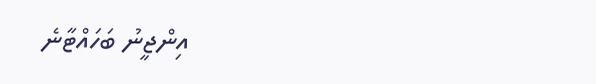އިންޖީނު ބަހައްޓާނެ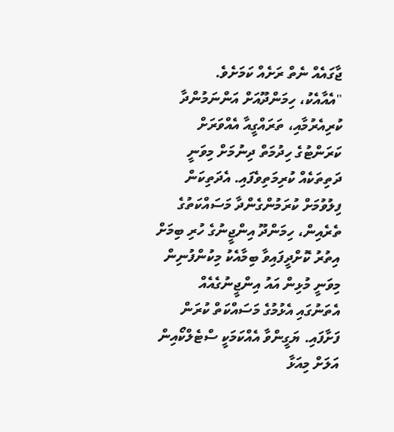ޖާގައެއް ނެތް ރަށެއް ކަމަށެވެ.
"އެއާއެކު، ހިމަންދޫއަށް އަންނަމުންދާ ކުރިއެރުމާއި، ތަރައްގީއާ އެއްވަރަށް ކަރަންޓުގެ ހިދުމަތް ދިނުމަށް މިވަނީ ދަތިތަކެއް ކުރިމަތިވެފައި. އެދަތިކަން ފިލުވުމަށް ކުރަމުންގެންދާ މަސައްކަތުގެ ތެރެއިން، ހިމަންދޫ އިންޖީނުގެ ހުރި ބިމަށް އިތުރު ކޮށްދީފައިވާ ބިމާއެކު މިކުންފުނިން މިވަނީ މުޅިން އައު އިންޖީނުގެއެއް އެތަނުގައި އެޅުމުގެ މަސައްކަތް ކުރަން ފަށާފައި. ޔަގީންވާ އެއްކަމަކީ ސްޓެލްކޯއިން އަލަށް މިއަޅާ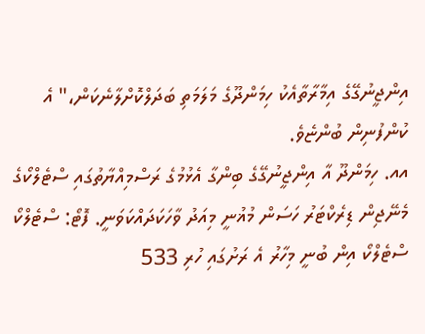އިންޖީނުގޭގެ އިމާރާތާއެކު ހިމަންދޫގެ މަލަމަތި ބަދަލްކޮށްލާނެކަން،" އެ ކުންފުނިން ބުންޏެވެ.
އއ. ހިމަންދޫ އާ އިންޖީނުގޭގެ ބިންގާ އެޅުމުގެ ރަސްމިއްޔާތުގައި ސްޓެލްކޯގެ މެނޭޖިން ޑިރެކްޓަރު ހަސަން މުޣުނީ މިއަދު ވާހަކަދައްކަވަނީ. ފޮޓޯ: ސްޓެލްކޯ
ސްޓެލްކޯ އިން ބުނީ މިހާރު އެ ރަށުގައި ހުރި 533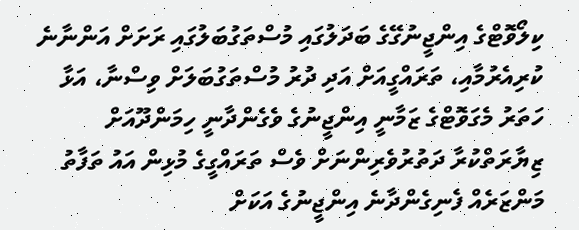ކިލޯވޮޓްގެ އިންޖީނުގޭގެ ބަދަލުގައި މުސްތަގުބަލުގައި ރަށަށް އަންނާނެ ކުރިއެރުމާއި، ތަރައްގީއަށް އަދި ދުރު މުސްތަގުބަލަށް ވިސްނާ، އަޅާ ހަތަރު މެގަވޮޓްގެ ޒަމާނީ އިންޖީނުގެ ވެގެންދާނީ ހިމަންދޫއަށް ޒިޔާރަތްކުރާ ދަތުރުވެރިންނަށް ވެސް ތަރައްގީގެ މުޅިން އައު ތަފާތު މަންޒަރެއް ފެނިގެންދާނެ އިންޖީނުގެ އަކަށް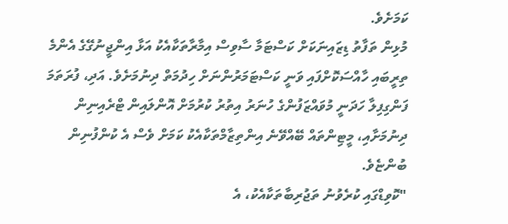ކަމަށެވެ.
މުޅިން ތަފާތު ޑިޒައިނަކަށް ކަސްޓަމާ ސާވިސް އިމާރާތަކާއެކު އަޅާ އިންޖީނުގޭގެ އެންމެ ތިރީބައި ހާއްސަކޮށްފައި ވަނީ ކަސްޓަމަރުންނަށް ހިދުމަތް ދިނުމަށެވެ. އަދި، ފުރަތަމަ ފަންގިފިލާ ހަދަނީ މުވައްޒަފުންގެ ހުނަރު އިތުރު ކުރުމަށް އޮންލައިން ޓްރެއިނިން ދިނުމަށާއި، މީޓިންތައް ބޭއްވޭނެ އިންތިޒާމްތަކާއެކު ކަމަށް ވެސް އެ ކުންފުނިން ބުންޏެވެ.
"ކޮވިޑްގައި ކުރެވުނު ތަޖުރިބާތަކާއެކު، އެ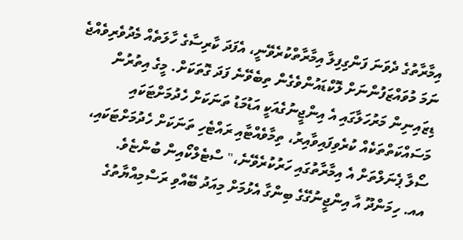އިމާރާތުގެ ދެވަނަ ފަންގިފިލާ އިމާރާތްކުރެވޭނީ، އެފަދަ ކާރިސާގެ ހާލަތެއް މެދުވެރިވެއްޖެ ނަމަ މުވައްޒަފުންނަށް ލޮކްޑައުންވެގެން ތިބެވޭނެ ފަދަ ގޮތަކަށް. މީގެ އިތުރުން ޑިޒައިނިން މަރުހަލާގައި އެ އިންޖީނުގެއަކީ އަޑުމަޑު ތަނަކަށް ހެދުމަށްޓަކައި މަސައްކަތްތަކެއް ކުރެވިފައިވާއިރު، ތިމާވެއްޓާއި ރައްޓެހި ތަނަކަށް ހެދުމަށްޓަކައި، ސޯލާ ޕެނަލްތަށް އެ އިމާރާތުގައި ހަރުކުރެވޭނެ،" ސްޓެލްކޯއިން ބުންޏެވެ.
އއ. ހިމަންދޫ އާ އިންޖީނުގޭގެ ބިންގާ އެޅުމަށް މިއަދު ބޭއްވި ރަސްމިއްޔާތުގެ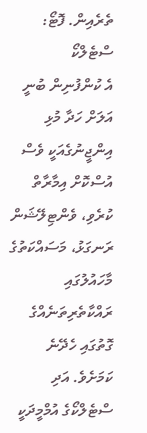ތެރެއިން. ފޮޓޯ: ސްޓެލްކޯ
އެ ކުންފުނިން ބުނީ އަލަށް ހަދާ މުޅި އިންޖީނުގެއަކީ ވެސް އުސްކޮށް އިމާރާތް ކުރެވި، ވެންޓިލޭޝަން ރަނގަޅު، މަސައްކަތުގެ މާހައުލުގައި ރައްކާތެރިތަނެއްގެ ގޮތުގައި ހެދޭނެ ކަމަށެވެ. އަދި ސްޓެލްކޯގެ އުމްމީދަކީ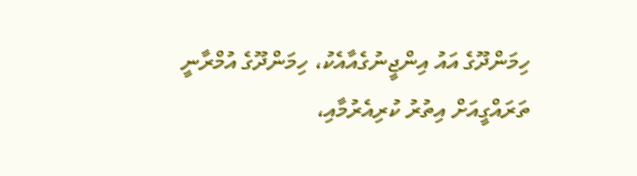ހިމަންދޫގެ އައު އިންޖީނުގެއާއެކު، ހިމަންދޫގެ އުމްރާނީ ތަރައްގީއަށް އިތުރު ކުރިއެރުމާއި،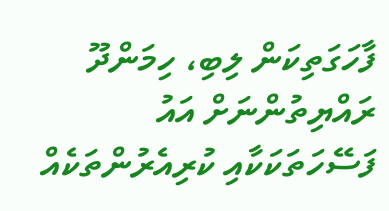ފާހަގަތިކަން ލިބި، ހިމަންދޫ ރައްޔިތުންނަށް އައު ފަސޭހަތަކަކާއި ކުރިއެރުންތަކެއް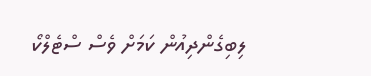ލިބިގެންދިއުން ކަމަށް ވެސް ސްޓެލްކޯ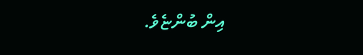އިން ބުންޏެވެ.